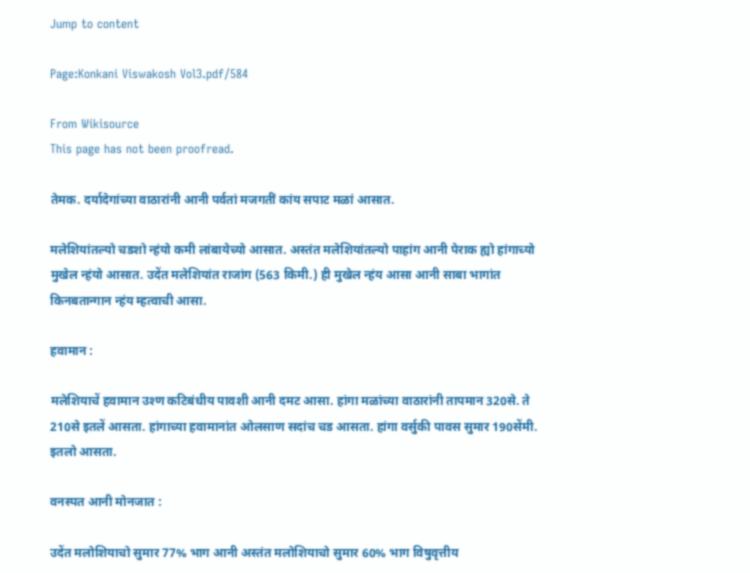Jump to content

Page:Konkani Viswakosh Vol3.pdf/584

From Wikisource
This page has not been proofread.

तेमक. दर्यादेगांच्या वाठारांनी आनी पर्वतां मजगतीं कांय सपाट मळां आसात.

मलेशियांतल्यो चडशो न्हंयो कमी लांबायेच्यो आसात. अस्तंत मलेशियांतल्यो पाहांग आनी पेराक ह्यो हांगाच्यो मुखेल न्हंयो आसात. उदेंत मलेशियांत राजांग (563 किमी.) ही मुखेल न्हंय आसा आनी साबा भागांत किनबतान्गान न्हंय म्हत्वाची आसा.

हवामान :

मलेशियाचें हवामान उश्ण कटिबंधीय पावशी आनी दमट आसा. हांगा मळांच्या वाठारांनी तापमान 320से. ते 210से इतलें आसता. हांगाच्या हवामानांत ओलसाण सदांच चड आसता. हांगा वर्सुकी पावस सुमार 190सेंमी. इतलो आसता.

वनस्पत आनी मोनजात :

उदेंत मलोशियाचो सुमार 77% भाग आनी अस्तंत मलोशियाचो सुमार 60% भाग विषुवृत्तीय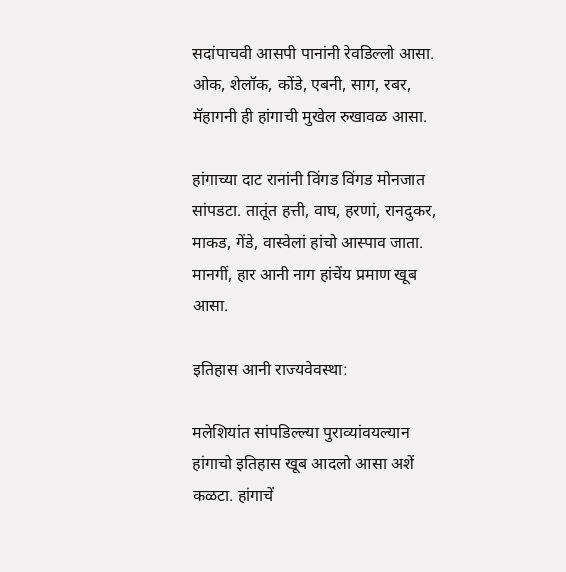सदांपाचवी आसपी पानांनी रेवडिल्लो आसा. ओक, शेलॉक, कोंडे, एबनी, साग, रबर, मॅहागनी ही हांगाची मुखेल रुखावळ आसा.

हांगाच्या दाट रानांनी विंगड विंगड मोनजात सांपडटा. तातूंत हत्ती, वाघ, हरणां, रानदुकर, माकड, गेंडे, वास्वेलां हांचो आस्पाव जाता. मानगीं, हार आनी नाग हांचेंय प्रमाण खूब आसा.

इतिहास आनी राज्यवेवस्था:

मलेशियांत सांपडिल्ल्या पुराव्यांवयल्यान हांगाचो इतिहास खूब आदलो आसा अशें कळटा. हांगाचें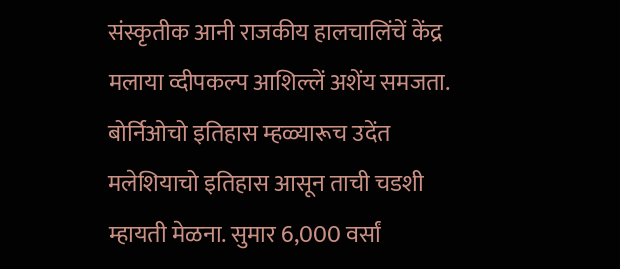संस्कृतीक आनी राजकीय हालचालिंचें केंद्र मलाया व्दीपकल्प आशिल्लें अशेंय समजता. बोर्निओचो इतिहास म्हळ्यारूच उदेंत मलेशियाचो इतिहास आसून ताची चडशी म्हायती मेळना. सुमार 6,000 वर्सां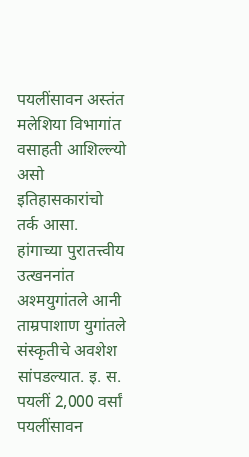पयलींसावन अस्तंत मलेशिया विभागांत वसाहती आशिल्ल्यो असो इतिहासकारांचो तर्क आसा. हांगाच्या पुरातत्त्वीय उत्खननांत अश्मयुगांतले आनी ताम्रपाशाण युगांतले संस्कृतीचे अवशेश सांपडल्यात. इ. स. पयलीं 2,000 वर्सां पयलींसावन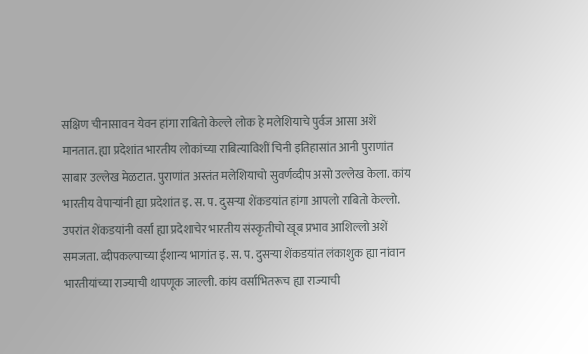सक्षिण चीनासावन येवन हांगा राबितो केल्ले लोक हे मलेशियाचे पुर्वज आसा अशें मानतात. ह्या प्रदेशांत भारतीय लोकांच्या राबित्याविशीं चिनी इतिहासांत आनी पुराणांत साबार उल्लेख मेळटात. पुराणांत अस्तंत मलेशियाचो सुवर्णव्दीप असो उल्लेख केला. कांय भारतीय वेपाऱ्यांनी ह्या प्रदेशांत इ. स. प. दुसऱ्या शेंकडयांत हांगा आपलो राबितो केल्लो. उपरांत शेंकडयांनी वर्सां ह्या प्रदेशाचेर भारतीय संस्कृतीचो खूब प्रभाव आशिल्लो अशें समजता. व्दीपकल्पाच्या ईशान्य भागांत इ. स. प. दुसऱ्या शेंकडयांत लंकाशुक ह्या नांवान भारतीयांच्या राज्याची थापणूक जाल्ली. कांय वर्सांभितरूच ह्या राज्याची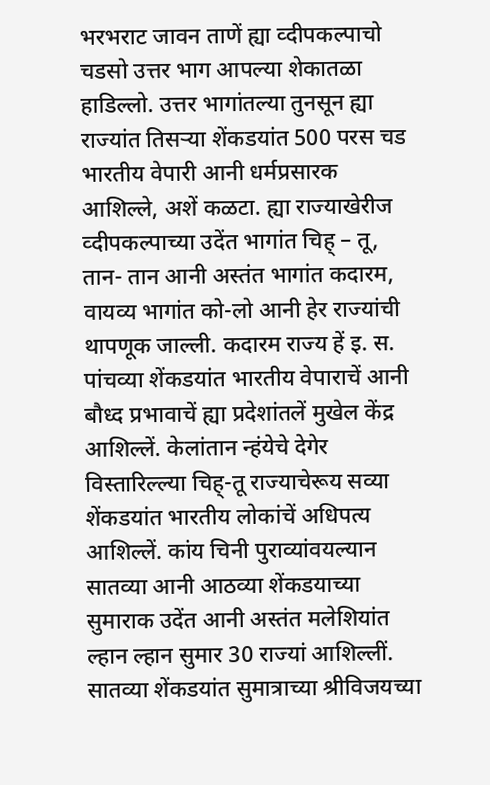भरभराट जावन ताणें ह्या व्दीपकल्पाचो चडसो उत्तर भाग आपल्या शेकातळा हाडिल्लो. उत्तर भागांतल्या तुनसून ह्या राज्यांत तिसऱ्या शेंकडयांत 500 परस चड भारतीय वेपारी आनी धर्मप्रसारक आशिल्ले, अशें कळटा. ह्या राज्याखेरीज व्दीपकल्पाच्या उदेंत भागांत चिह् – तू, तान- तान आनी अस्तंत भागांत कदारम, वायव्य भागांत को-लो आनी हेर राज्यांची थापणूक जाल्ली. कदारम राज्य हें इ. स. पांचव्या शेंकडयांत भारतीय वेपाराचें आनी बौध्द प्रभावाचें ह्या प्रदेशांतलें मुखेल केंद्र आशिल्लें. केलांतान न्हंयेचे देगेर विस्तारिल्ल्या चिह्-तू राज्याचेरूय सव्या शेंकडयांत भारतीय लोकांचें अधिपत्य आशिल्लें. कांय चिनी पुराव्यांवयल्यान सातव्या आनी आठव्या शेंकडयाच्या सुमाराक उदेंत आनी अस्तंत मलेशियांत ल्हान ल्हान सुमार 30 राज्यां आशिल्लीं. सातव्या शेंकडयांत सुमात्राच्या श्रीविजयच्या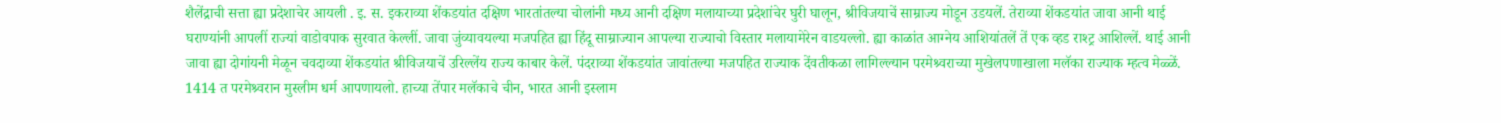शैलेंद्राची सत्ता ह्या प्रदेशाचेर आयली . इ. स. इकराव्या शेंकडयांत दक्षिण भारतांतल्या चोलांनी मध्य आनी दक्षिण मलायाच्या प्रदेशांचेर घुरी घालून, श्रीविजयाचें साम्राज्य मोडून उडयलें. तेराव्या शेंकडयांत जावा आनी थाई घराण्यांनी आपलीं राज्यां वाडोवपाक सुरवात केल्लीं. जावा जुंव्यावयल्या मजपहित ह्या हिंदू साम्राज्यान आपल्या राज्याचो विस्तार मलायामेरेन वाडयल्लो. ह्या काळांत आग्नेय आशियांतलें तें एक व्हड राश्ट्र आशिल्लें. थाई आनी जावा ह्या दोगांयनी मेळून चवदाव्या शेंकडयांत श्रीविजयाचें उरिल्लेंय राज्य काबार केलें. पंदराव्या शेंकडयांत जावांतल्या मजपहित राज्याक देंवतीकळा लागिल्ल्यान परमेश्र्वराच्या मुखेलपणाखाला मलॅका राज्याक म्हत्व मेळ्ळें. 1414 त परमेश्र्वरान मुस्लीम धर्म आपणायलो. हाच्या तेंपार मलॅकाचे चीन, भारत आनी इस्लाम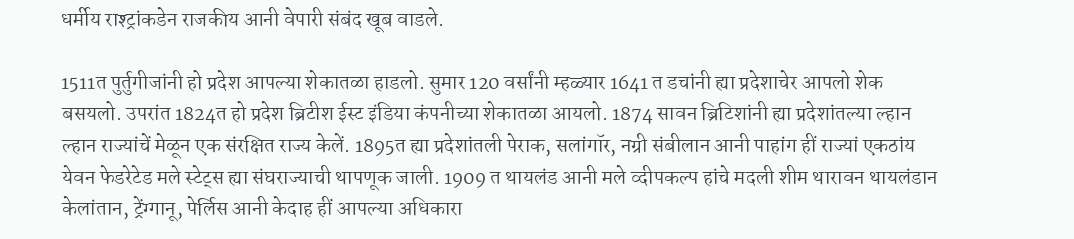धर्मीय राश्ट्रांकडेन राजकीय आनी वेपारी संबंद खूब वाडले.

1511त पुर्तुगीजांनी हो प्रदेश आपल्या शेकातळा हाडलो. सुमार 120 वर्सांनी म्हळ्यार 1641 त डचांनी ह्या प्रदेशाचेर आपलो शेक बसयलो. उपरांत 1824त हो प्रदेश ब्रिटीश ईस्ट इंडिया कंपनीच्या शेकातळा आयलो. 1874 सावन ब्रिटिशांनी ह्या प्रदेशांतल्या ल्हान ल्हान राज्यांचें मेळून एक संरक्षित राज्य केलें. 1895त ह्या प्रदेशांतली पेराक, सलांगॉर, नग्री संबीलान आनी पाहांग हीं राज्यां एकठांय येवन फेडरेटेड मले स्टेट्स ह्या संघराज्याची थापणूक जाली. 1909 त थायलंड आनी मले व्दीपकल्प हांचे मदली शीम थारावन थायलंडान केलांतान, ट्रेंग्गानू, पेर्लिस आनी केदाह हीं आपल्या अधिकारा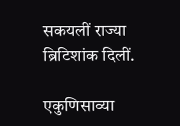सकयलीं राज्या ब्रिटिशांक दिलीं.

एकुणिसाव्या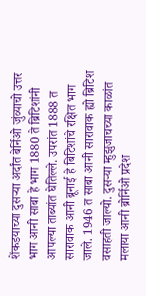शेंकडयाच्या दुसऱ्या अर्दांत बेर्निओ जुंव्याचो उत्तर भाग आनी साबा हे भाग 1880 ते ब्रिटिशांनी आपल्या ताब्यांत घेतिल्ले. उपरांत 1888 त सारावाक आनी ब्रूनाई हे बिटिशांचे रक्षित भाग जाले. 1946 त साबा आनी सारावाक ह्यो ब्रिटिश वसाहती जाल्यो. दुसऱ्या म्हुझुजाचच्या काळांत मलाया आनी ब्रोर्निओ प्रदेश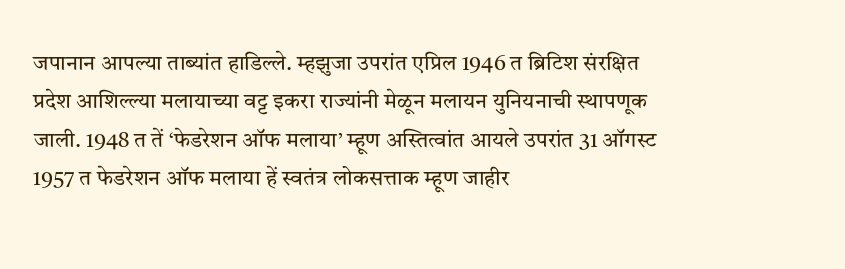जपानान आपल्या ताब्यांत हाडिल्ले. म्हझुजा उपरांत एप्रिल 1946 त ब्रिटिश संरक्षित प्रदेश आशिल्ल्या मलायाच्या वट्ट इकरा राज्यांनी मेळून मलायन युनियनाची स्थापणूक जाली. 1948 त तें ‘फेडरेशन ऑफ मलाया’ म्हूण अस्तित्वांत आयले उपरांत 31 ऑगस्ट 1957 त फेडरेशन ऑफ मलाया हें स्वतंत्र लोकसत्ताक म्हूण जाहीर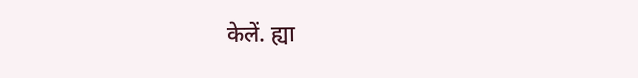केलें. ह्या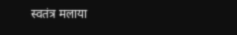स्वतंत्र मलाया